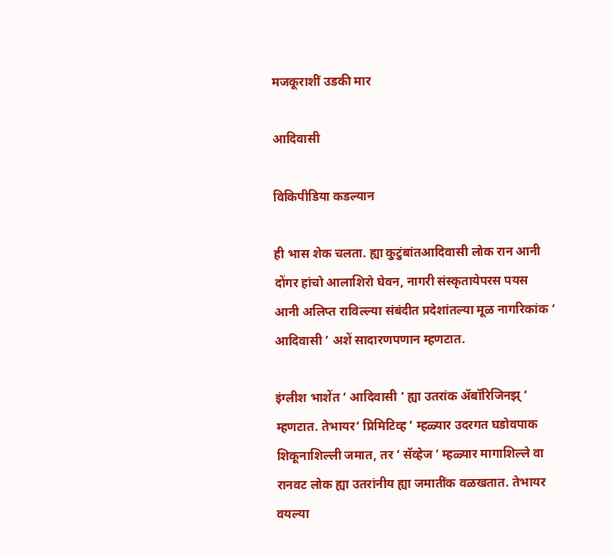मजकूराशीं उडकी मार

आदिवासी

विकिपीडिया कडल्यान

ही भास शेक चलता. ह्या कुटुंबांतआदिवासी लोक रान आनी दोंगर हांचो आलाशिरो घेवन, नागरी संस्कृतायेपरस पयस आनी अलिप्त राविल्ल्या संबंदीत प्रदेशांतल्या मूळ नागरिकांक ‘ आदिवासी ’ अशें सादारणपणान म्हणटात.

इंग्लीश भाशेंत ‘ आदिवासी ’ ह्या उतरांक ॲबॉरिजिनझ् ’ म्हणटात. तेभायर‘ प्रिमिटिव्ह ’ म्हळ्यार उदरगत घडोवपाक शिकूनाशिल्ली जमात, तर ‘ सॅव्हेज ’ म्हळ्यार मागाशिल्ले वा रानवट लोक ह्या उतरांनीय ह्या जमातींक वळखतात. तेभायर वयल्या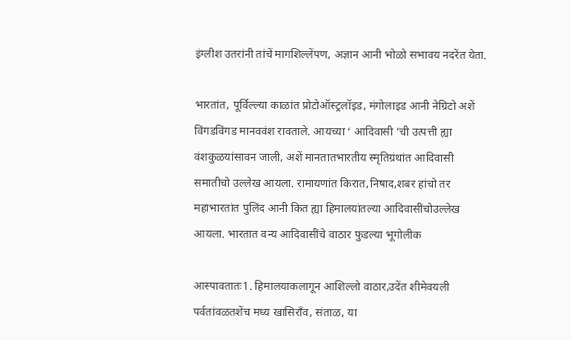इंग्लीश उतरांनी तांचें मागशिल्लेंपण, अज्ञान आनी भोळो सभावय नदरेंत येता.

भारतांत, पूर्विल्ल्या काळांत प्रोटोऑस्ट्रलॉइड, मंगोलाइड आनी नेग्रिटो अशें विंगडविंगड मानववंश रावताले. आयच्या ‘ आदिवासी ’ची उत्पत्ती ह्या वंशकुळयांसावन जाली, अशें मानतातभारतीय स्मृतिग्रंथांत आदिवासी समातीचो उल्लेख आयला. रामायणांत किरात,निषाद,शबर हांचो तर महाभारतांत पुलिंद आनी कित ह्या हिमालयांतल्या आदिवासींचोउल्लेख आयला. भारतात वन्य आदिवासींचे वाठार फुडल्या भूगोलीक

आस्पावतातः1. हिमालयाकलागून आशिल्लो वाठार,उदेंत शीमेवयली पर्वतांवळतशेंच मध्य खासिराँव, संताळ, या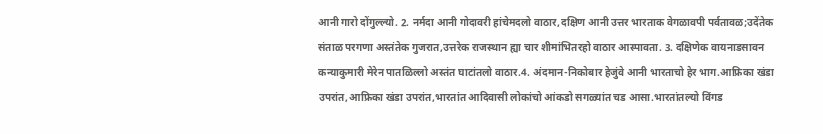आनी गारो दोंगुल्ल्यो. 2. नर्मदा आनी गोदावरी हांचेमदलो वाठार,दक्षिण आनी उत्तर भारताक वेगळावपी पर्वतावळ;उदेंतेक संताळ परगणा अस्तंतेक गुजरात,उत्तरेक राजस्थान ह्या चार शीमांभितरहो वाठार आस्पावता. 3. दक्षिणेक वायनाडसावन कन्याकुमारी मेरेन पातळिल्लो अस्तंत घाटांतलो वाठार.4. अंदमान-निकोबार हेजुंवे आनी भारताचो हेर भाग.आफ्रिका खंडा उपरांत,आफ्रिका खंडा उपरांत,भारतांत आदिवासी लोकांचो आंकडो सगळ्यांत चड आसा.भारतांतल्यो विंगड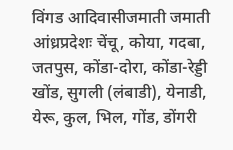विंगड आदिवासीजमाती जमाती आंध्रप्रदेशः चेंचू, कोया, गदबा, जतपुस, कोंडा-दोरा, कोंडा-रेड्डी खोंड, सुगली (लंबाडी), येनाडी, येरू, कुल, भिल, गोंड, डोंगरी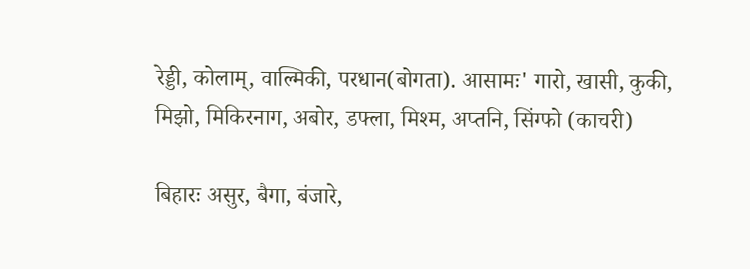रेड्डी, कोलाम्, वाल्मिकी, परधान(बोगता). आसामः' गारो, खासी, कुकी, मिझो, मिकिरनाग, अबोर, डफ्ला, मिश्म, अप्तनि, सिंग्फो (काचरी)

बिहारः असुर, बैगा, बंजारे,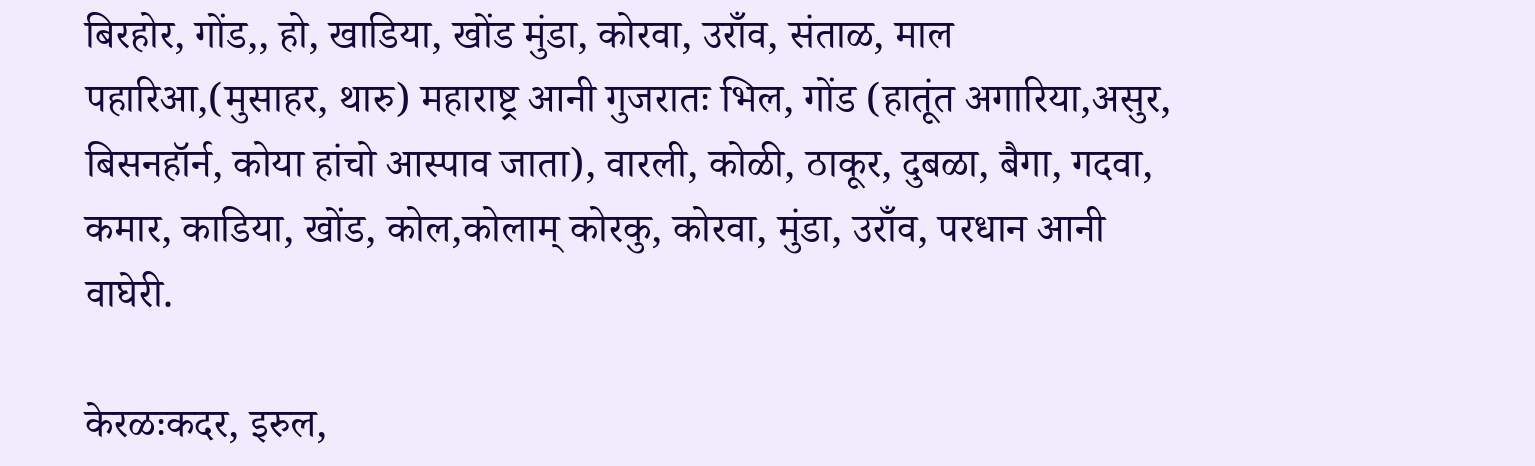बिरहोर, गोंड,, हो, खाडिया, खोंड मुंडा, कोरवा, उराँव, संताळ, माल पहारिआ,(मुसाहर, थारु) महाराष्ट्र आनी गुजरातः भिल, गोंड (हातूंत अगारिया,असुर, बिसनहॉर्न, कोया हांचो आस्पाव जाता), वारली, कोळी, ठाकूर, दुबळा, बैगा, गदवा, कमार, काडिया, खोंड, कोल,कोलाम् कोरकु, कोरवा, मुंडा, उराँव, परधान आनी वाघेरी.

केरळःकदर, इरुल,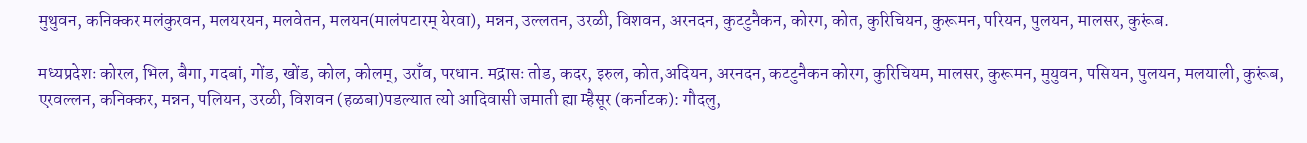मुथुवन, कनिक्कर मलंकुरवन, मलयरयन, मलवेतन, मलयन(मालंपटारम् येरवा), मन्नन, उल्लतन, उरळी, विशवन, अरनदन, कुटटुनैकन, कोरग, कोत, कुरिचियन, कुरूमन, परियन, पुलयन, मालसर, कुरूंब.

मध्यप्रदेशः कोरल, भिल, बैगा, गदबां, गोंड, खोंड, कोल, कोलम्, उराँव, परधान. मद्रासः तोड, कदर, इरुल, कोत,अदियन, अरनदन, कटटुनैकन कोरग, कुरिचियम, मालसर, कुरूमन, मुयुवन, पसियन, पुलयन, मलयाली, कुरूंब, एरवल्लन, कनिक्कर, मन्नन, पलियन, उरळी, विशवन (हळबा)पडल्यात त्यो आदिवासी जमाती ह्या म्हैसूर (कर्नाटक): गौदलु,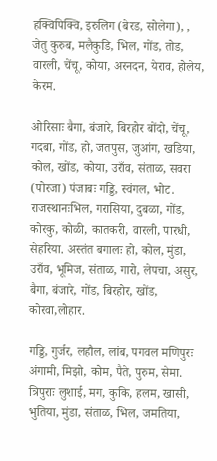हक्विपिक्वि, इरुलिग (बेरड, सोलेगा), , जेतु कुरुब, मलैकुडि, भिल, गोंड, तोड, वारली, चेंचू, कोया, अरनदन, येराव, होलेय, केरम.

ओरिसाः बैगा, बंजारे, बिरहोर बोंदो, चेंचू, गदबा, गोंड, हो, जतपुस, जुआंग, खडिया, कोल, खोंड, कोया, उराँव, संताळ, सवरा (पोरजा) पंजाबः गड्डि, स्वंगल, भोट. राजस्थानःभिल, गरासिया, दुबळा, गोंड, कोरकु, कोळी, कातकरी, वारली, पारधी, सेहरिया. अस्तंत बगालः हो, कोल, मुंडा, उराँव, भूमिज, संताळ, गारो, लेपचा, असुर, बैगा, बंजारे, गोंड, बिरहोर, खोंड, कोरवा,लोहार.

गड्डि, गुर्जर, लहौल, लांब, पगवल मणिपुरः अंगामी, मिझो, कोम, पैते, पुरुम, सेमा. त्रिपुराः लुशाई, मग, कुकि, हलम, खासी, भुतिया, मुंडा, संताळ, भिल, जमतिया,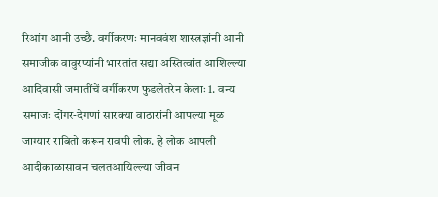रिआंग आनी उच्छै. वर्गीकरणः मानववंश शास्त्रज्ञांनी आनी समाजीक वावुरप्यांनी भारतांत सद्या अस्तित्वांत आशिल्ल्या आदिवासी जमातींचें वर्गीकरण फुडलेतरेन केलाः 1. वन्य समाजः दोंगर-देगणां सारक्या वाठारांनी आपल्या मूळ जाग्यार राबितो करून रावपी लोक. हे लोक आपली आदीकाळासावन चलतआयिल्ल्या जीवन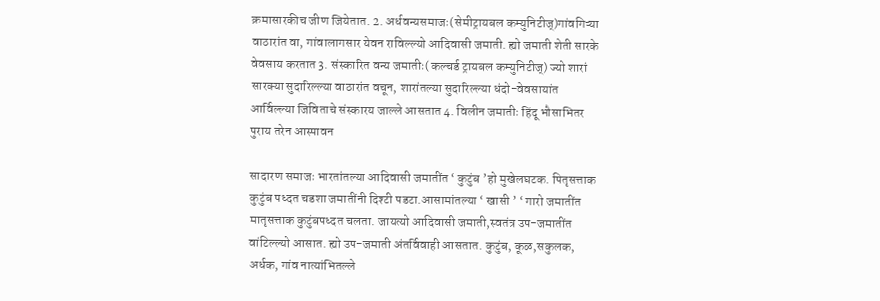क्रमासारकीच जीण जियेतात. 2. अर्धवन्यसमाजः(सेमीट्रायबल कम्युनिटीज्)गांवगिऱ्या वाठारांत वा, गांवालागसार येवन राविल्ल्यो आदिवासी जमाती. ह्यो जमाती शेती सारके वेवसाय करतात 3. संस्कारित वन्य जमातीः(कल्चर्ड ट्रायबल कम्युनिटीज्) ज्यो शारां सारक्या सुदारिल्ल्या वाठारांत वचून, शारांतल्या सुदारिल्ल्या धंदो-वेवसायांत आर्विल्ल्या जिविताचे संस्कारय जाल्ले आसतात 4. विलीन जमातीः हिंदू भौसाभितर पुराय तरेन आस्पावन

सादारण समाजः भारतांतल्या आदिवासी जमातींत ‘ कुटुंब ’हो मुखेलघटक. पितृसत्ताक कुटुंब पध्दत चडशा जमातींनी दिश्टी पडटा.आसामांतल्या ‘ खासी ’ ‘ गारो जमातींत मातृसत्ताक कुटुंबपध्दत चलता. जायत्यो आदिवासी जमाती,स्वतंत्र उप-जमातींत वांटिल्ल्यो आसात. ह्यो उप-जमाती अंतर्विवाही आसतात. कुटुंब, कूळ,सकुलक, अर्धक, गांव नात्यांभितल्ले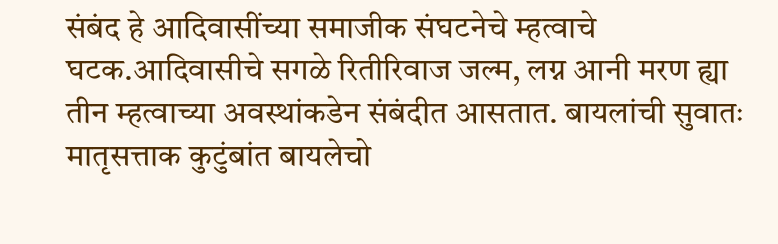संबंद हे आदिवासींच्या समाजीक संघटनेचे म्हत्वाचे घटक.आदिवासीचे सगळे रितीरिवाज जल्म, लग्न आनी मरण ह्या तीन म्हत्वाच्या अवस्थांकडेन संबंदीत आसतात. बायलांची सुवातः मातृसत्ताक कुटुंबांत बायलेचो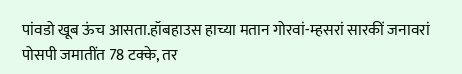पांवडो खूब ऊंच आसता.हॉबहाउस हाच्या मतान गोरवां-म्हसरां सारकीं जनावरां पोसपी जमातींत 78 टक्के, तर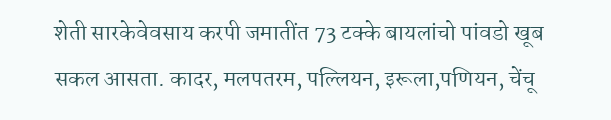शेती सारकेवेवसाय करपी जमातींत 73 टक्के बायलांचो पांवडो खूब सकल आसता. कादर, मलपतरम, पल्लियन, इरूला,पणियन, चेंचू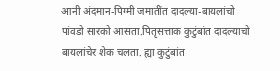आनी अंदमान-पिग्मी जमातींत दादल्या-बायलांचो पांवडो सारको आसता.पितृसत्ताक कुटुंबांत दादल्याचो बायलांचेर शेक चलता. ह्या कुटुंबांत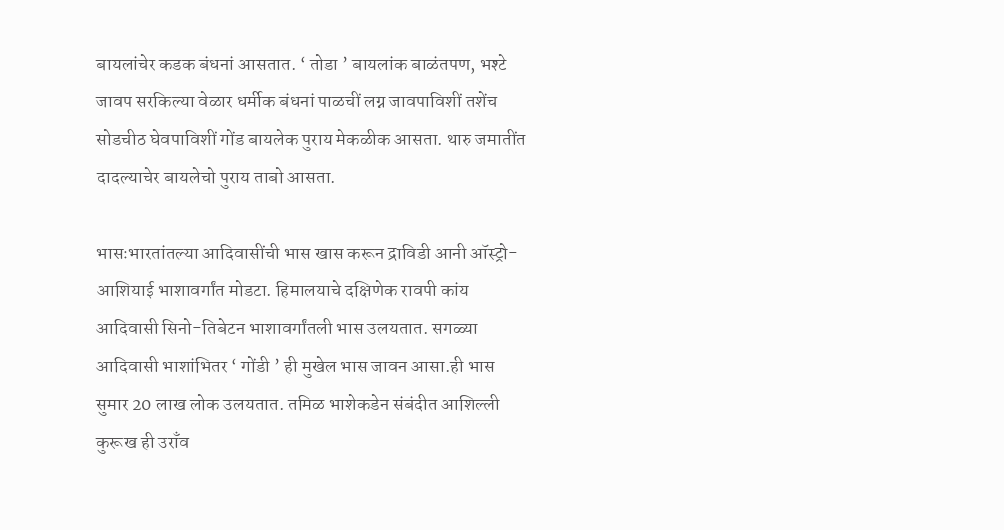बायलांचेर कडक बंधनां आसतात. ‘ तोडा ’ बायलांक बाळंतपण, भश्टे जावप सरकिल्या वेळार धर्मीक बंधनां पाळचीं लग्न जावपाविशीं तशेंच सोडचीठ घेवपाविशीं गोंड बायलेक पुराय मेकळीक आसता. थारु जमातींत दादल्याचेर बायलेचो पुराय ताबो आसता.

भासःभारतांतल्या आदिवासींची भास खास करून द्राविडी आनी ऑस्ट्रो-आशियाई भाशावर्गांत मोडटा. हिमालयाचे दक्षिणेक रावपी कांय आदिवासी सिनो-तिबेटन भाशावर्गांतली भास उलयतात. सगळ्या आदिवासी भाशांभितर ‘ गोंडी ’ ही मुखेल भास जावन आसा.ही भास सुमार 20 लाख लोक उलयतात. तमिळ भाशेकडेन संबंदीत आशिल्ली कुरूख ही उराँव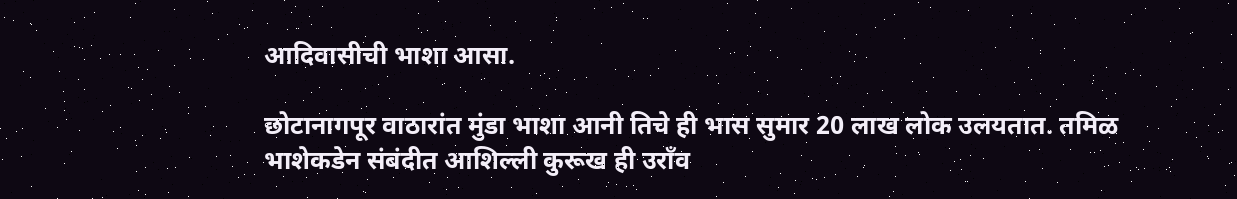आदिवासीची भाशा आसा.

छोटानागपूर वाठारांत मुंडा भाशा आनी तिचे ही भास सुमार 20 लाख लोक उलयतात. तमिळ भाशेकडेन संबंदीत आशिल्ली कुरूख ही उराँव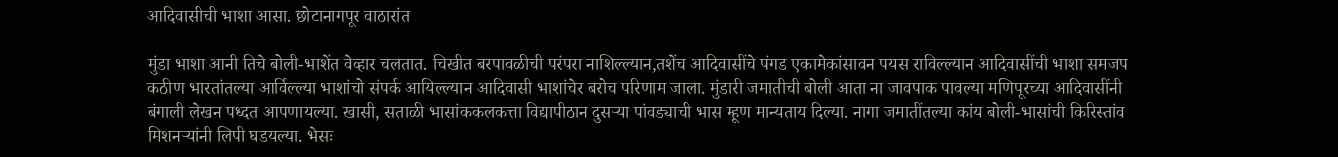आदिवासीची भाशा आसा. छोटानागपूर वाठारांत

मुंडा भाशा आनी तिचे बोली-भाशेंत वेव्हार चलतात. चिखीत बरपावळीची परंपरा नाशिल्ल्यान,तशेंच आदिवासींचे पंगड एकामेकांसावन पयस राविल्ल्यान आदिवासींची भाशा समजप कठीण भारतांतल्या आर्विल्ल्या भाशांचो संपर्क आयिल्ल्यान आदिवासी भाशांचेर बरोच परिणाम जाला. मुंडारी जमातीची बोली आता ना जावपाक पावल्या मणिपूरच्या आदिवासींनी बंगाली लेखन पध्दत आपणायल्या. खासी, सताळी भासांककलकत्ता विद्यापीठान दुसऱ्या पांवड्याची भास म्हूण मान्यताय दिल्या. नागा जमातींतल्या कांय बोली-भासांची किरिस्तांव मिशनऱ्यांनी लिपी घडयल्या. भेसः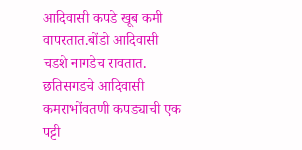आदिवासी कपडे खूब कमी वापरतात.बोंडो आदिवासी चडशे नागडेच रावतात. छतिसगडचे आदिवासी कमराभोंवतणी कपड्याची एक पट्टी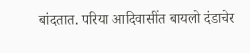बांदतात. परिया आदिवासींत बायलो दंडाचेर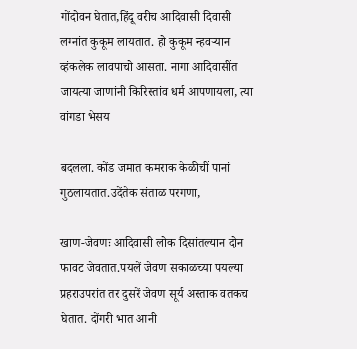गोंदोवन घेतात,हिंदू वरीच आदिवासी दिवासी लग्नांत कुकूम लायतात. हो कुकूम न्हवऱ्यान व्हंकलेक लावपाचो आसता. नागा आदिवासींत जायत्या जाणांनी किरिस्तांव धर्म आपणायला, त्या वांगडा भेसय

बदलला. कोंड जमात कमराक केळीचीं पानां गुठलायतात.उदेंतेक संताळ परगणा,

खाण-जेवणः आदिवासी लोक दिसांतल्यान दोन फावट जेवतात.पयलें जेवण सकाळच्या पयल्या प्रहराउपरांत तर दुसरें जेवण सूर्य अस्ताक वतकच घेतात. दोंगरी भात आनी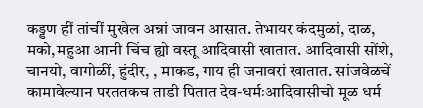कड्डण हीं तांचीं मुखेल अन्नां जावन आसात. तेभायर कंदमुळां, दाळ, मको,महुआ आनी चिंच ह्यो वस्तू आदिवासी खातात. आदिवासी सोंशे, चानयो, वागोळीं, हुंदीर, , माकड, गाय ही जनावरां खातात. सांजवेळचें कामावेल्यान परततकच ताडी पितात देव-धर्मःआदिवासीचो मूळ धर्म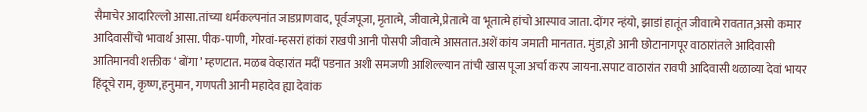सैमाचेर आदारिल्लो आसा.तांच्या धर्मकल्पनांत जाडप्राणवाद, पूर्वजपूजा, मृतात्मे, जीवात्मे,प्रेतात्मे वा भूतात्मे हांचो आस्पाव जाता. दोंगर न्हंयो, झाडां हातूंत जीवात्मे रावतात,असो कमार आदिवासींचो भावार्थ आसा. पीक-पाणी, गोरवां-म्हसरां हांकां राखपी आनी पोसपी जीवात्मे आसतात.अशें कांय जमाती मानतात. मुंडा,हो आनी छोटानागपूर वाठारांतले आदिवासी आतिमानवी शक्तीक ‘ बोंगा ’ म्हणटात. मळब वेव्हारांत मदीं पडनात अशी समजणी आशिल्ल्यान तांची खास पूजा अर्चा करप जायना.सपाट वाठारांत रावपी आदिवासी थळाव्या देवां भायर हिंदूचे राम, कृष्ण,हनुमान, गणपती आनी महादेव ह्या देवांक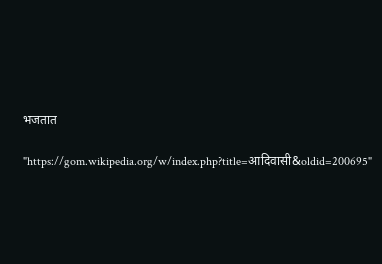भजतात

"https://gom.wikipedia.org/w/index.php?title=आदिवासी&oldid=200695"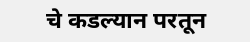चे कडल्यान परतून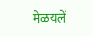मेळयलें